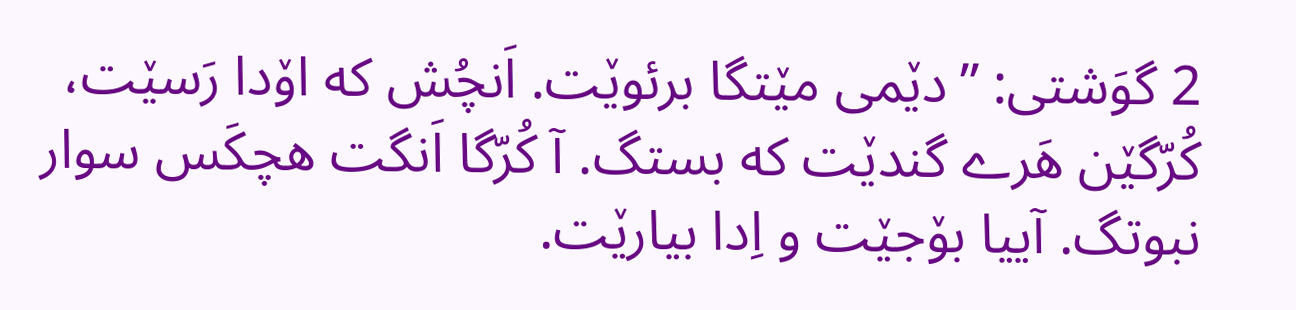2 گوَشتی: ”دێمی مێتگا برئوێت. اَنچُش که اۆدا رَسێت، کُرّگێن هَرے گندێت که بستگ. آ کُرّگا اَنگت هچکَس سوار نبوتگ. آییا بۆجێت و اِدا بیارێت.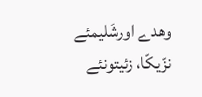وهدے اورشَلیمئے نزّیکّا، زئیتونئے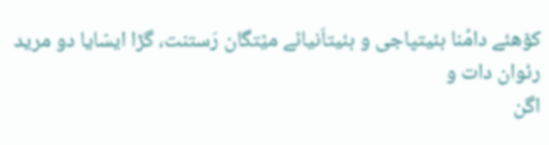کۆهئے دامُنا بئیتپاجی و بئیتاَنیائے مێتگان رَستنت، گڑا ایسّایا دو مرید رئوان دات و
اگن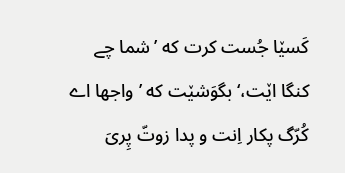کَسێا جُست کرت که ’شما چے کنگا اێت،‘ بگوَشێت که ’واجها اے کُرّگ پکار اِنت و پدا زوتّ پِریَ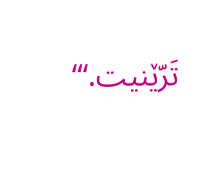تَرّێنیت.‘“